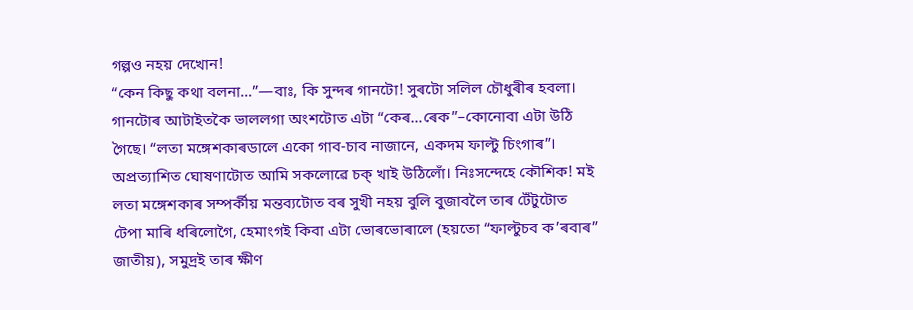গল্পও নহয় দেখোন!
“কেন কিছু কথা বলনা…”—বাঃ, কি সুন্দৰ গানটো! সুৰটো সলিল চৌধুৰীৰ হবলা। গানটোৰ আটাইতকৈ ভাললগা অংশটোত এটা “কেৰ…ৰেক”–কোনোবা এটা উঠি গৈছে। “লতা মঙ্গেশকাৰডালে একো গাব-চাব নাজানে, একদম ফাল্টু চিংগাৰ”। অপ্ৰত্যাশিত ঘোষণাটোত আমি সকলোৱে চক্ খাই উঠিলোঁ। নিঃসন্দেহে কৌশিক! মই লতা মঙ্গেশকাৰ সম্পৰ্কীয় মন্তব্যটোত বৰ সুখী নহয় বুলি বুজাবলৈ তাৰ টেঁটুটোত টেপা মাৰি ধৰিলোগৈ, হেমাংগই কিবা এটা ভোৰভোৰালে (হয়তো “ফাল্টুচব ক’ৰবাৰ” জাতীয়), সমুদ্ৰই তাৰ ক্ষীণ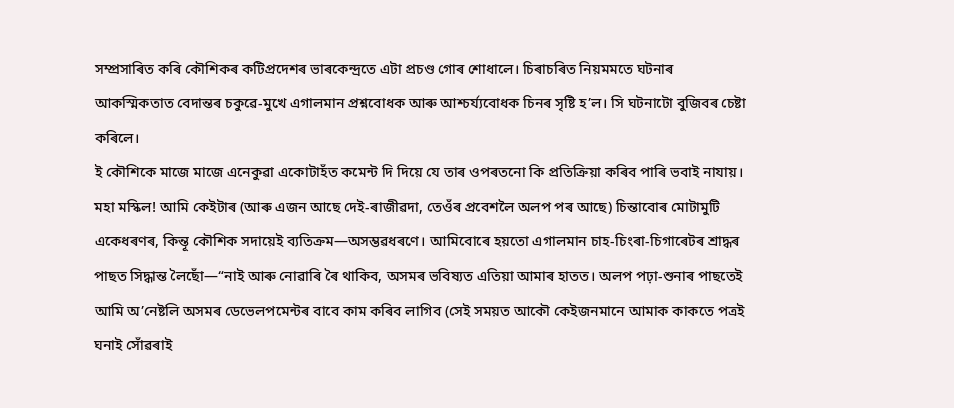সম্প্ৰসাৰিত কৰি কৌশিকৰ কটিপ্ৰদেশৰ ভাৰকেন্দ্ৰতে এটা প্ৰচণ্ড গোৰ শোধালে। চিৰাচৰিত নিয়মমতে ঘটনাৰ আকস্মিকতাত বেদান্তৰ চকুৱে-মুখে এগালমান প্ৰশ্নবোধক আৰু আশ্চৰ্য্যবোধক চিনৰ সৃষ্টি হ’ল। সি ঘটনাটো বুজিবৰ চেষ্টা কৰিলে।
ই কৌশিকে মাজে মাজে এনেকুৱা একোটাহঁত কমেন্ট দি দিয়ে যে তাৰ ওপৰতনো কি প্ৰতিক্ৰিয়া কৰিব পাৰি ভবাই নাযায়। মহা মস্কিল! আমি কেইটাৰ (আৰু এজন আছে দেই-ৰাজীৱদা, তেওঁৰ প্ৰবেশলৈ অলপ পৰ আছে) চিন্তাবোৰ মোটামুটি একেধৰণৰ, কিন্তূ কৌশিক সদায়েই ব্যতিক্ৰম—অসম্ভৱধৰণে। আমিবোৰে হয়তো এগালমান চাহ-চিংৰা-চিগাৰেটৰ শ্ৰাদ্ধৰ পাছত সিদ্ধান্ত লৈছোঁ—“নাই আৰু নোৱাৰি ৰৈ থাকিব, অসমৰ ভবিষ্যত এতিয়া আমাৰ হাতত। অলপ পঢ়া-শুনাৰ পাছতেই আমি অ’নেষ্টলি অসমৰ ডেভেলপমেন্টৰ বাবে কাম কৰিব লাগিব (সেই সময়ত আকৌ কেইজনমানে আমাক কাকতে পত্ৰই ঘনাই সোঁৱৰাই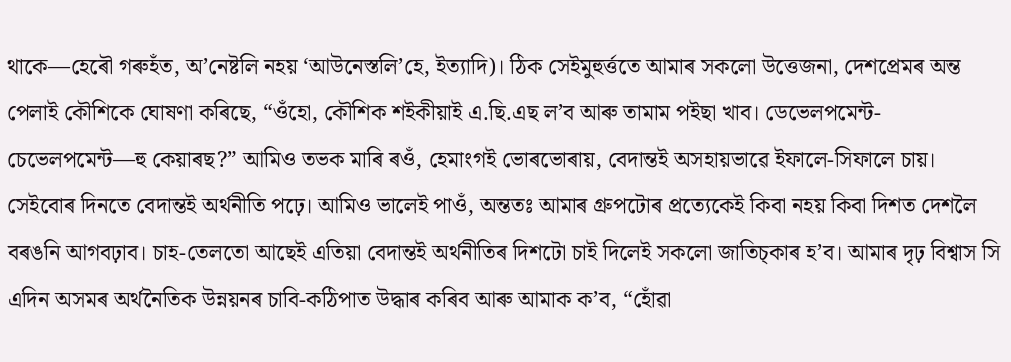থাকে—হেৰৌ গৰুহঁত, অ’নেষ্টলি নহয় ‘আউনেস্তলি’হে, ইত্যাদি)। ঠিক সেইমুহুৰ্ত্ততে আমাৰ সকলো উত্তেজনা, দেশপ্ৰেমৰ অন্ত পেলাই কৌশিকে ঘোষণা কৰিছে, “ওঁহো, কৌশিক শইকীয়াই এ.ছি.এছ ল’ব আৰু তামাম পইছা খাব। ডেভেলপমেন্ট-চেভেলপমেন্ট—হু কেয়াৰছ?” আমিও তভক মাৰি ৰওঁ, হেমাংগই ভোৰভোৰায়, বেদান্তই অসহায়ভাৱে ইফালে-সিফালে চায়।
সেইবোৰ দিনতে বেদান্তই অৰ্থনীতি পঢ়ে। আমিও ভালেই পাওঁ, অন্ততঃ আমাৰ গ্ৰুপটোৰ প্ৰত্যেকেই কিবা নহয় কিবা দিশত দেশলৈ বৰঙনি আগবঢ়াব। চাহ-তেলতো আছেই এতিয়া বেদান্তই অৰ্থনীতিৰ দিশটো চাই দিলেই সকলো জাতিচ্কাৰ হ’ব। আমাৰ দৃঢ় বিশ্বাস সি এদিন অসমৰ অৰ্থনৈতিক উন্নয়নৰ চাবি-কঠিপাত উদ্ধাৰ কৰিব আৰু আমাক ক’ব, “হোঁৱা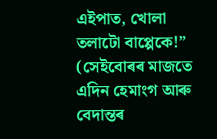এইপাত, খোলা তলাটো বাপ্পেকে!” (সেইবোৰৰ মাজতে এদিন হেমাংগ আৰু বেদান্তৰ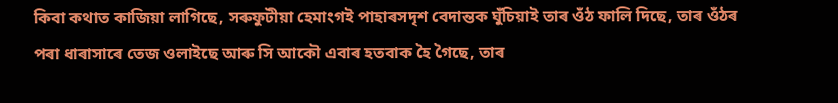কিবা কথাত কাজিয়া লাগিছে, সৰুফুটীয়া হেমাংগই পাহাৰসদৃশ বেদান্তক ঘুঁচিয়াই তাৰ ওঁঠ ফালি দিছে, তাৰ ওঁঠৰ পৰা ধাৰাসাৰে তেজ ওলাইছে আৰু সি আকৌ এবাৰ হতবাক হৈ গৈছে, তাৰ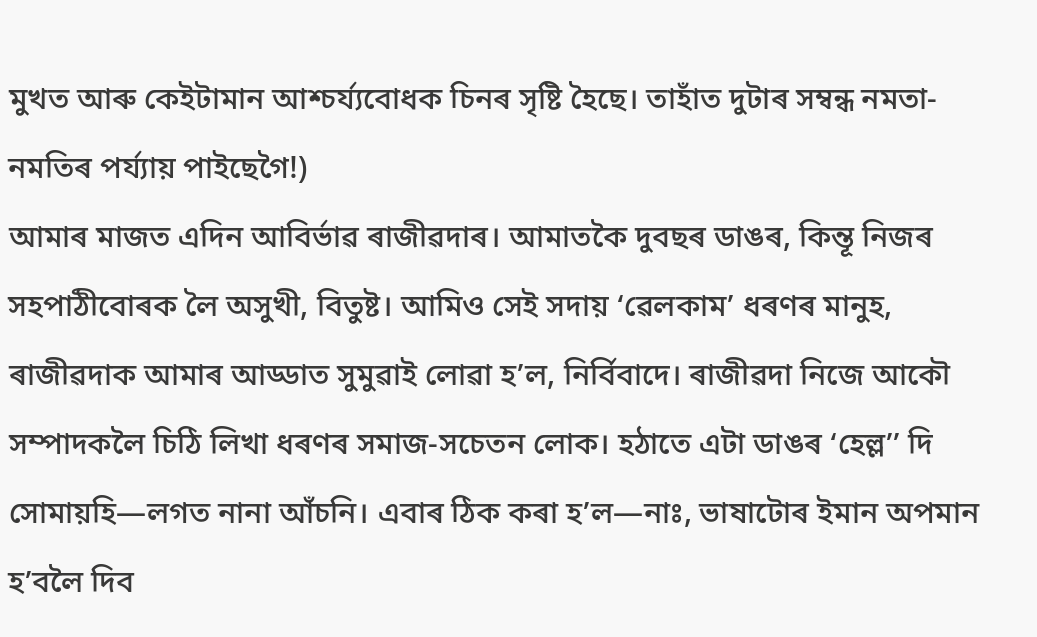মুখত আৰু কেইটামান আশ্চৰ্য্যবোধক চিনৰ সৃষ্টি হৈছে। তাহাঁত দুটাৰ সম্বন্ধ নমতা-নমতিৰ পৰ্য্যায় পাইছেগৈ!)
আমাৰ মাজত এদিন আবিৰ্ভাৱ ৰাজীৱদাৰ। আমাতকৈ দুবছৰ ডাঙৰ, কিন্তূ নিজৰ সহপাঠীবোৰক লৈ অসুখী, বিতুষ্ট। আমিও সেই সদায় ‘ৱেলকাম’ ধৰণৰ মানুহ, ৰাজীৱদাক আমাৰ আড্ডাত সুমুৱাই লোৱা হ’ল, নিৰ্বিবাদে। ৰাজীৱদা নিজে আকৌ সম্পাদকলৈ চিঠি লিখা ধৰণৰ সমাজ-সচেতন লোক। হঠাতে এটা ডাঙৰ ‘হেল্ল’’ দি সোমায়হি—লগত নানা আঁচনি। এবাৰ ঠিক কৰা হ’ল—নাঃ, ভাষাটোৰ ইমান অপমান হ’বলৈ দিব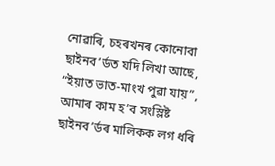নোৱাৰি, চহৰখনৰ কোনোবা ছাইনব’ৰ্ডত যদি লিখা আছে, “ইয়াত ভাত-মাংখ পুৱা যায়”, আমাৰ কাম হ’ব সংস্লিষ্ট ছাইনব’ৰ্ডৰ মালিকক লগ ধৰি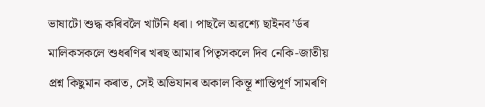ভাষাটো শুদ্ধ কৰিবলৈ খাটনি ধৰা। পাছলৈ অৱশ্যে ছাইনব’ৰ্ডৰ মালিকসকলে শুধৰণিৰ খৰছ আমাৰ পিতৃসকলে দিব নেকি-জাতীয় প্ৰশ্ন কিছুমান কৰাত, সেই অভিযানৰ অকাল কিন্তূ শান্তিপূৰ্ণ সামৰণি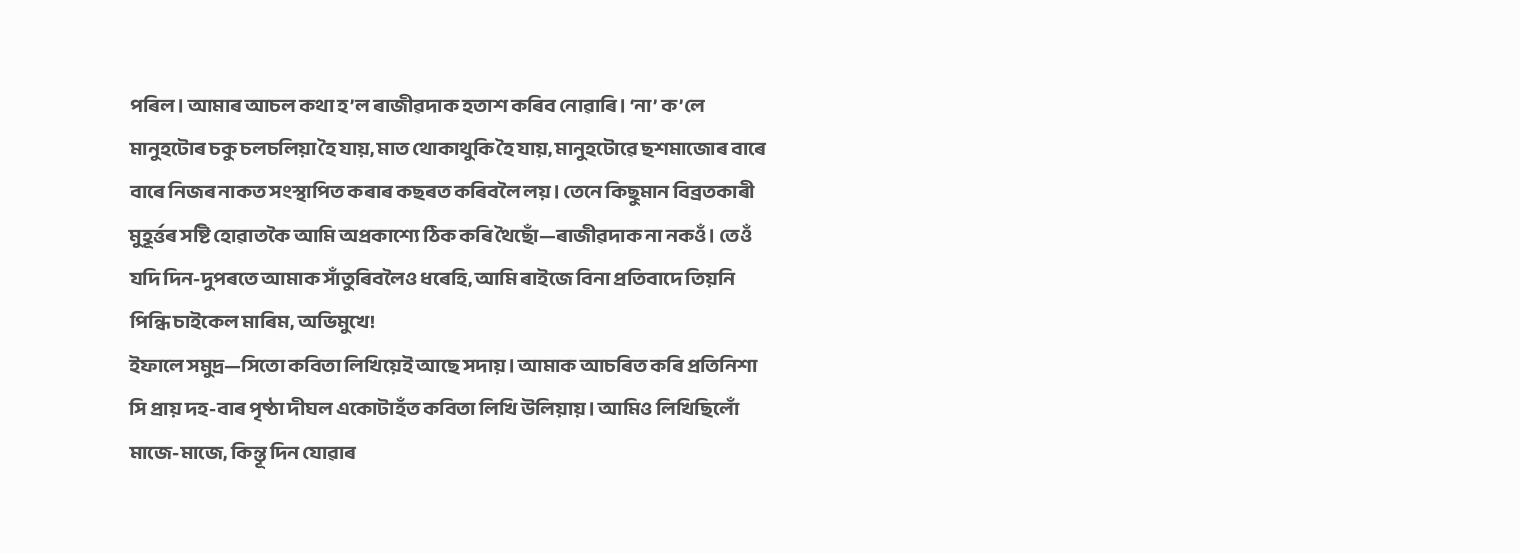পৰিল। আমাৰ আচল কথা হ’ল ৰাজীৱদাক হতাশ কৰিব নোৱাৰি। ‘না’ ক’লে মানুহটোৰ চকু চলচলিয়া হৈ যায়, মাত থোকাথুকি হৈ যায়, মানুহটোৱে ছশমাজোৰ বাৰে বাৰে নিজৰ নাকত সংস্থাপিত কৰাৰ কছৰত কৰিবলৈ লয়। তেনে কিছুমান বিব্ৰতকাৰী মুহূৰ্ত্তৰ সষ্টি হোৱাতকৈ আমি অপ্ৰকাশ্যে ঠিক কৰি থৈছোঁ—ৰাজীৱদাক না নকওঁ। তেওঁ যদি দিন-দুপৰতে আমাক সাঁতুৰিবলৈও ধৰেহি, আমি ৰাইজে বিনা প্ৰতিবাদে তিয়নি পিন্ধি চাইকেল মাৰিম, অভিমুখে!
ইফালে সমুদ্ৰ—সিতো কবিতা লিখিয়েই আছে সদায়। আমাক আচৰিত কৰি প্ৰতিনিশা সি প্ৰায় দহ-বাৰ পৃষ্ঠা দীঘল একোটাহঁত কবিতা লিখি উলিয়ায়। আমিও লিখিছিলোঁ মাজে-মাজে, কিন্তূ দিন যোৱাৰ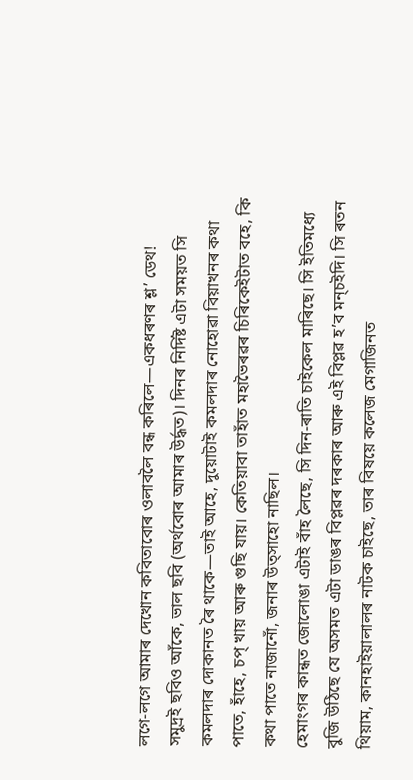লগে-লগে আমাৰ দেখোন কবিতাবোৰ ওলাবলৈ বন্ধ কৰিলে—একধৰণৰ শ্ল’ ডেথ!
সমুদ্ৰই ছবিও আঁকে, ভাল ছবি (অৰ্থবোৰ আমাৰ উৰ্দ্ধত)। দিনৰ নিৰ্দিষ্ট এটা সময়ত সি কমলদাৰ দোকানত ৰৈ থাকে—তাই আহে, দুয়োটাই কমলদাৰ নোহোৱা বিয়াখনৰ কথা পাতে, হাঁহে, চপ্ খায় আৰু গুছি যায়। কেতিয়াবা তাহাঁত মহাভৈৰৱৰ চিৰিকেইটাত বহে, কি কথা পাতে নাজানোঁ, জনাৰ উত্সাহো নাছিল।
হেমাংগৰ কান্ধত জোলোঙা এটাই বাঁহ লৈছে, সি দিন-ৰাতি চাইকেল মাৰিছে। সি ইতিমধ্যে বুজি উঠিছে যে অসমত এটা ডাঙৰ বিপ্লৱৰ দৰকাৰ আৰু এই বিপ্লৱ হ’ব মন্চইদি। সি ৰতন থিয়াম, কানহাইয়ালালৰ নাটক চাইছে, তাৰ বিষয়ে কলেজ মেগাজিনত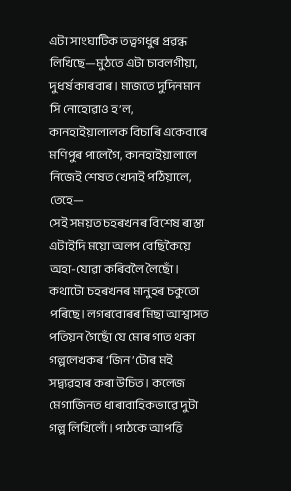এটা সাংঘাটিক তত্বগধুৰ প্ৰৱন্ধ লিখিছে—মুঠতে এটা চাবলগীয়া, দুধৰ্ষ কাৰবাৰ। মাজতে দুদিনমান সি নোহোৱাও হ’ল, কানহাইয়ালালক বিচাৰি একেবাৰে মণিপুৰ পালেগৈ, কানহাইয়ালালে নিজেই শেষত খেদাই পঠিয়ালে, তেহে—
সেই সময়ত চহৰখনৰ বিশেষ ৰাস্তা এটাইদি ময়ো অলপ বেছিকৈয়ে অহা-যোৱা কৰিবলৈ লৈছোঁ। কথাটো চহৰখনৰ মানুহৰ চকুতো পৰিছে। লগৰবোৰৰ মিছা আশ্বাসত পতিয়ন গৈছোঁ যে মোৰ গাত থকা গল্পলেখকৰ ‘জিন’টোৰ মই সদ্ব্যৱহাৰ কৰা উচিত। কলেজ মেগাজিনত ধাৰাবাহিকভাৱে দুটা গল্প লিখিলোঁ। পাঠকে আপত্তি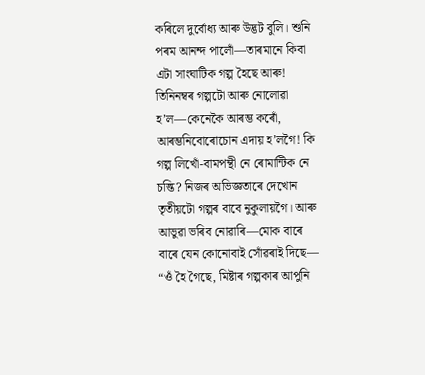কৰিলে দুৰ্বোধ্য আৰু উদ্ভট বুলি। শুনি পৰম আনন্দ পালোঁ—তাৰমানে কিবা এটা সাংঘাটিক গল্প হৈছে আৰু! তিনিনম্বৰ গল্পটো আৰু নোলোৱা হ’ল—কেনেকৈ আৰম্ভ কৰোঁ, আৰম্ভনিবোৰোচোন এদায় হ’লগৈ! কি গল্প লিখোঁ-বামপন্থী নে ৰোমান্টিক নে চল্তি? নিজৰ অভিজ্ঞতাৰে দেখোন তৃতীয়টো গল্পৰ বাবে নুকুলায়গৈ। আৰু আভুৱা ভৰিব নোৱাৰি—মোক বাৰে বাৰে যেন কোনোবাই সোঁৱৰাই দিছে— “ওঁ হৈ গৈছে, মিষ্টাৰ গল্পকাৰ আপুনি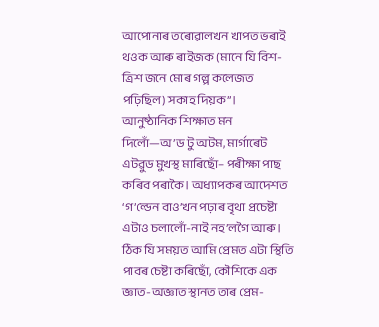আপোনাৰ তৰোৱালখন খাপত ভৰাই থওক আৰু ৰাইজক (মানে যি বিশ-ত্ৰিশ জনে মোৰ গল্প কলেজত পঢ়িছিল) সকাহ দিয়ক”। আনুষ্ঠানিক শিক্ষাত মন দিলোঁ—অ’ড টু অটম, মাৰ্গাৰেট এটৱুড মুখস্থ মাৰিছোঁ– পৰীক্ষা পাছ কৰিব পৰাকৈ। অধ্যাপকৰ আদেশত ‘গ’ল্ডেন বাও’খন পঢ়াৰ বৃথা প্ৰচেষ্টা এটাও চলালোঁ-নাই নহ’লগৈ আৰু।
ঠিক যি সময়ত আমি প্ৰেমত এটা স্থিতি পাবৰ চেষ্টা কৰিছোঁ, কৌশিকে এক জ্ঞাত-অজ্ঞাত স্থানত তাৰ প্ৰেম-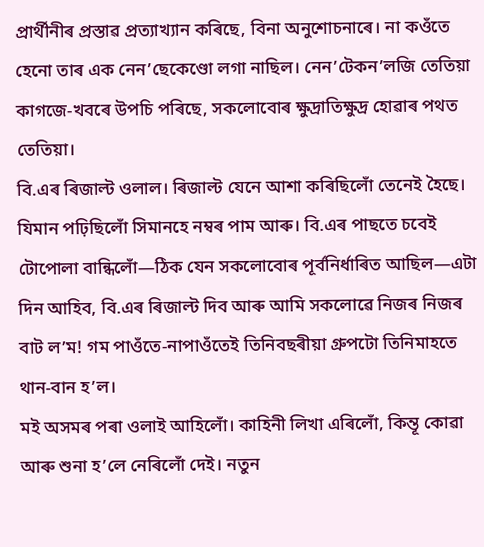প্ৰাৰ্থীনীৰ প্ৰস্তাৱ প্ৰত্যাখ্যান কৰিছে, বিনা অনুশোচনাৰে। না কওঁতে হেনো তাৰ এক নেন’ছেকেণ্ডো লগা নাছিল। নেন’টেকন’লজি তেতিয়া কাগজে-খবৰে উপচি পৰিছে, সকলোবোৰ ক্ষুদ্ৰাতিক্ষুদ্ৰ হোৱাৰ পথত তেতিয়া।
বি.এৰ ৰিজাল্ট ওলাল। ৰিজাল্ট যেনে আশা কৰিছিলোঁ তেনেই হৈছে। যিমান পঢ়িছিলোঁ সিমানহে নম্বৰ পাম আৰু। বি.এৰ পাছতে চবেই টোপোলা বান্ধিলোঁ—ঠিক যেন সকলোবোৰ পূৰ্বনিৰ্ধাৰিত আছিল—এটা দিন আহিব, বি.এৰ ৰিজাল্ট দিব আৰু আমি সকলোৱে নিজৰ নিজৰ বাট ল’ম! গম পাওঁতে-নাপাওঁতেই তিনিবছৰীয়া গ্ৰুপটো তিনিমাহতে থান-বান হ’ল।
মই অসমৰ পৰা ওলাই আহিলোঁ। কাহিনী লিখা এৰিলোঁ, কিন্তূ কোৱা আৰু শুনা হ’লে নেৰিলোঁ দেই। নতুন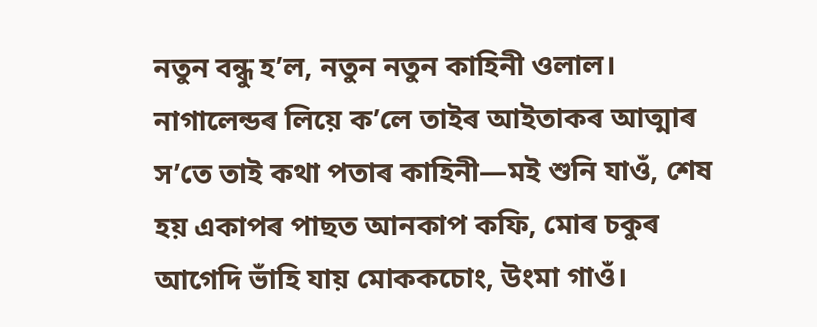নতুন বন্ধু হ’ল, নতুন নতুন কাহিনী ওলাল। নাগালেন্ডৰ লিয়ে ক’লে তাইৰ আইতাকৰ আত্মাৰ স’তে তাই কথা পতাৰ কাহিনী—মই শুনি যাওঁ, শেষ হয় একাপৰ পাছত আনকাপ কফি, মোৰ চকুৰ আগেদি ভাঁহি যায় মোককচোং, উংমা গাওঁ।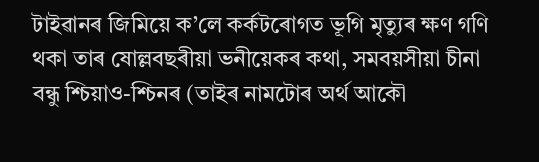টাইৱানৰ জিমিয়ে ক’লে কৰ্কটৰোগত ভূগি মৃত্যুৰ ক্ষণ গণি থকা তাৰ ষোল্লবছৰীয়া ভনীয়েকৰ কথা, সমবয়সীয়া চীনা বন্ধু শ্চিয়াও-শ্চিনৰ (তাইৰ নামটোৰ অৰ্থ আকৌ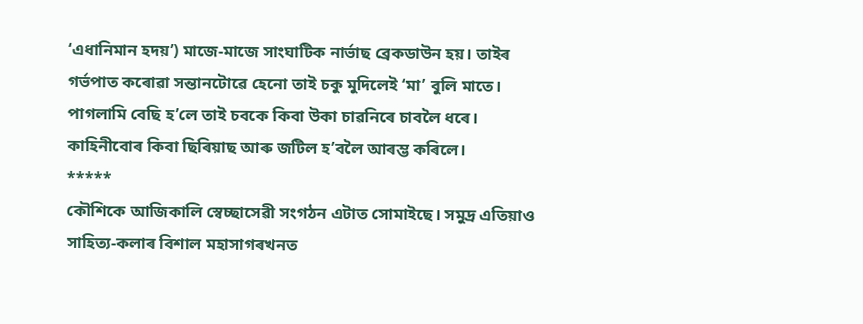‘এধানিমান হদয়’) মাজে-মাজে সাংঘাটিক নাৰ্ভাছ ব্ৰেকডাউন হয়। তাইৰ গৰ্ভপাত কৰোৱা সন্তানটোৱে হেনো তাই চকু মুদিলেই ‘মা’ বুলি মাতে। পাগলামি বেছি হ’লে তাই চবকে কিবা উকা চাৱনিৰে চাবলৈ ধৰে।
কাহিনীবোৰ কিবা ছিৰিয়াছ আৰু জটিল হ’বলৈ আৰম্ভ কৰিলে।
*****
কৌশিকে আজিকালি স্বেচ্ছাসেৱী সংগঠন এটাত সোমাইছে। সমুদ্ৰ এতিয়াও সাহিত্য-কলাৰ বিশাল মহাসাগৰখনত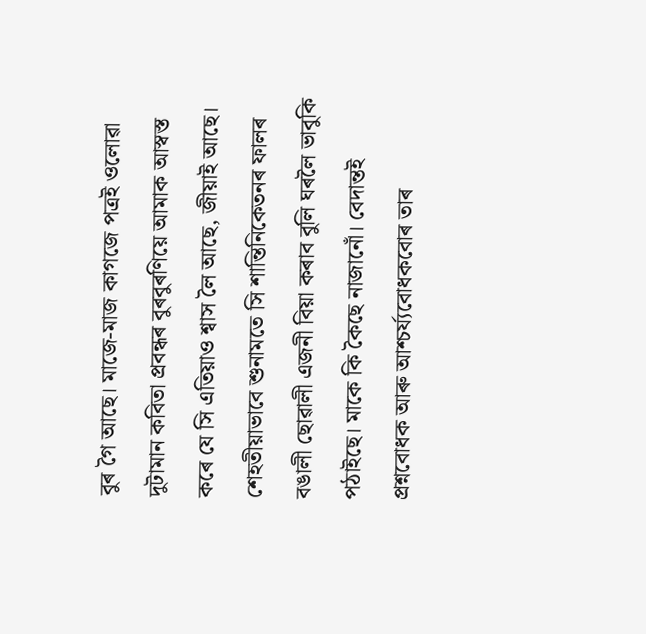বুৰ গৈ আছে। মাজে-মাজ কাগজে পত্ৰই ওলোৱা দুটামান কবিতা প্ৰবন্ধৰ বুৰবুৰণিয়ে আমাক আস্বস্ত কৰে যে সি এতিয়াও শ্বাস লৈ আছে, জীয়াই আছে। শেহতীয়াভাবে শুনামতে সি শান্তিনিকেতনৰ ফালৰ বঙালী ছোৱালী এজনী বিয়া কৰাব বুলি ঘৰলৈ ভাবুকি পঠাইছে। মাকে কি কৈছে নাজানোঁ। বেদান্তই প্ৰশ্নবোধক আৰু আশ্চৰ্য্যবোধকবোৰ তাৰ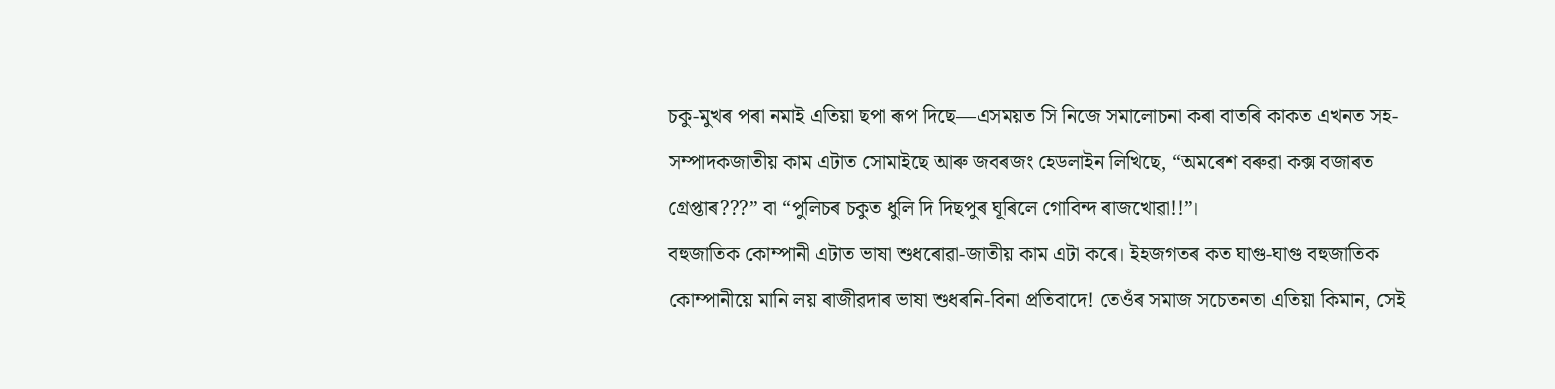চকু-মুখৰ পৰা নমাই এতিয়া ছপা ৰূপ দিছে—এসময়ত সি নিজে সমালোচনা কৰা বাতৰি কাকত এখনত সহ-সম্পাদকজাতীয় কাম এটাত সোমাইছে আৰু জবৰজং হেডলাইন লিখিছে, “অমৰেশ বৰুৱা কক্স বজাৰত গ্ৰেপ্তাৰ???” বা “পুলিচৰ চকুত ধুলি দি দিছপুৰ ঘূৰিলে গোবিন্দ ৰাজখোৱা!!”।
বহুজাতিক কোম্পানী এটাত ভাষা শুধৰোৱা-জাতীয় কাম এটা কৰে। ইহজগতৰ কত ঘাগু-ঘাগু বহুজাতিক কোম্পানীয়ে মানি লয় ৰাজীৱদাৰ ভাষা শুধৰনি-বিনা প্ৰতিবাদে! তেওঁৰ সমাজ সচেতনতা এতিয়া কিমান, সেই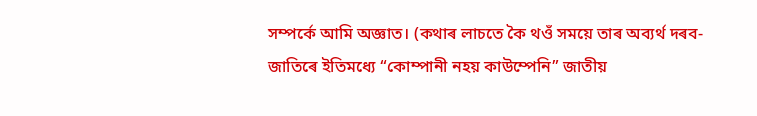সম্পৰ্কে আমি অজ্ঞাত। (কথাৰ লাচতে কৈ থওঁ সময়ে তাৰ অব্যৰ্থ দৰব-জাতিৰে ইতিমধ্যে “কোম্পানী নহয় কাউম্পেনি” জাতীয়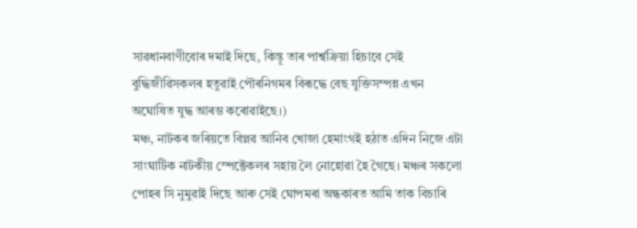সাৱধানবাণীবোৰ দমাই দিছে, কিন্তূ তাৰ পাৰ্শ্বক্ৰিয়া হিচাবে সেই বুদ্ধিজীৱিসকলৰ হতুৱাই পৌৰনিগমৰ বিৰূদ্ধে বেছ যুক্তিসম্পন্ন এখন অঘোষিত যুদ্ধ আৰম্ভ কৰোৱাইছে।)
মঞ্চ, নাটকৰ জৰিয়তে বিপ্লৱ আনিব খোজা হেমাংগই হঠাত এদিন নিজে এটা সাংঘাটিক নাটকীয় স্পেক্টেকলৰ সহায় লৈ নোহোৱা হৈ গৈছে। মঞ্চৰ সকলো পোহৰ সি নুমুৱাই দিছে আৰু সেই ঘোপমৰা অন্ধকাৰত আমি তাক বিচাৰি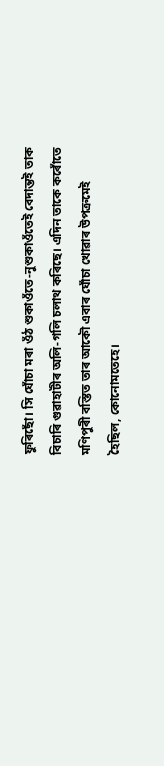ফুৰিছোঁ। সি ঘোঁচা মৰা ওঁঠ শুকাওঁতে-নুশুকাওঁতেই বেদান্তই তাক বিচাৰি গুৱাহাটীৰ অলি-গলি চলাথ কৰিছে। এদিন তাকে কৰোঁতে মণিপুৰী বস্তিত তাৰ আকৌ এবাৰ ঘোঁচা খোৱাৰ উপক্ৰমেই হৈছিল, কোনোমতেহে।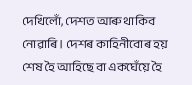দেখিলোঁ, দেশত আৰু থাকিব নোৱাৰি। দেশৰ কাহিনীবোৰ হয় শেষ হৈ আহিছে বা একঘেঁয়ে হৈ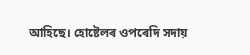আহিছে। হোষ্টেলৰ ওপৰেদি সদায়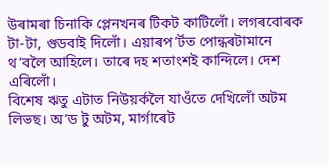উৰামৰা চিনাকি প্লেনখনৰ টিকট কাটিলোঁ। লগৰবোৰক টা-টা, গুডবাই দিলোঁ। এয়াৰপ’ৰ্টত পোন্ধৰটামানে থ’বলৈ আহিলে। তাৰে দহ শতাংশই কান্দিলে। দেশ এৰিলোঁ।
বিশেষ ঋতু এটাত নিউয়ৰ্কলৈ যাওঁতে দেখিলোঁ অটম লিভছ। অ’ড টু অটম, মাৰ্গাৰেট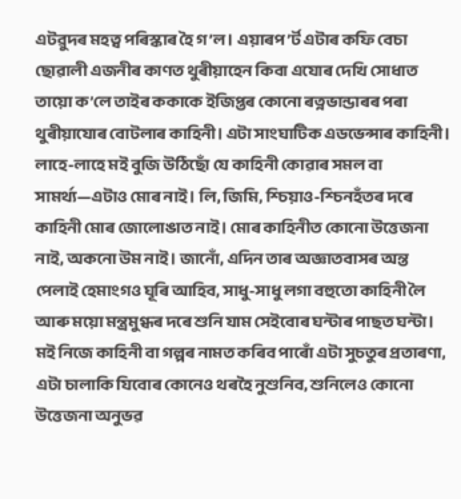এটৱুদৰ মহত্ব পৰিস্কাৰ হৈ গ’ল। এয়াৰপ’ৰ্ট এটাৰ কফি বেচা ছোৱালী এজনীৰ কাণত থুৰীয়াহেন কিবা এযোৰ দেখি সোধাত তায়ো ক’লে তাইৰ ককাকে ইজিপ্তৰ কোনো ৰত্নভান্ডাৰৰ পৰা থুৰীয়াযোৰ বোটলাৰ কাহিনী। এটা সাংঘাটিক এডভেন্সাৰ কাহিনী।
লাহে-লাহে মই বুজি উঠিছোঁ যে কাহিনী কোৱাৰ সমল বা সামৰ্থ্য—এটাও মোৰ নাই। লি, জিমি, শ্চিয়াও-শ্চিনহঁতৰ দৰে কাহিনী মোৰ জোলোঙাত নাই। মোৰ কাহিনীত কোনো উত্তেজনা নাই, অকনো উম নাই। জানোঁ, এদিন তাৰ অজ্ঞাতবাসৰ অন্ত পেলাই হেমাংগও ঘূৰি আহিব, সাধু-সাধু লগা বহুতো কাহিনী লৈ আৰু ময়ো মন্ত্ৰমুগ্ধৰ দৰে শুনি যাম সেইবোৰ ঘন্টাৰ পাছত ঘন্টা।
মই নিজে কাহিনী বা গল্পৰ নামত কৰিব পাৰোঁ এটা সুচতুৰ প্ৰতাৰণা, এটা চালাকি যিবোৰ কোনেও থৰহৈ নুশুনিব, শুনিলেও কোনো উত্তেজনা অনুভৱ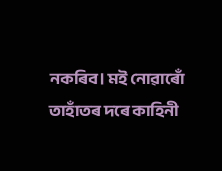নকৰিব। মই নোৱাৰোঁ তাহাঁতৰ দৰে কাহিনী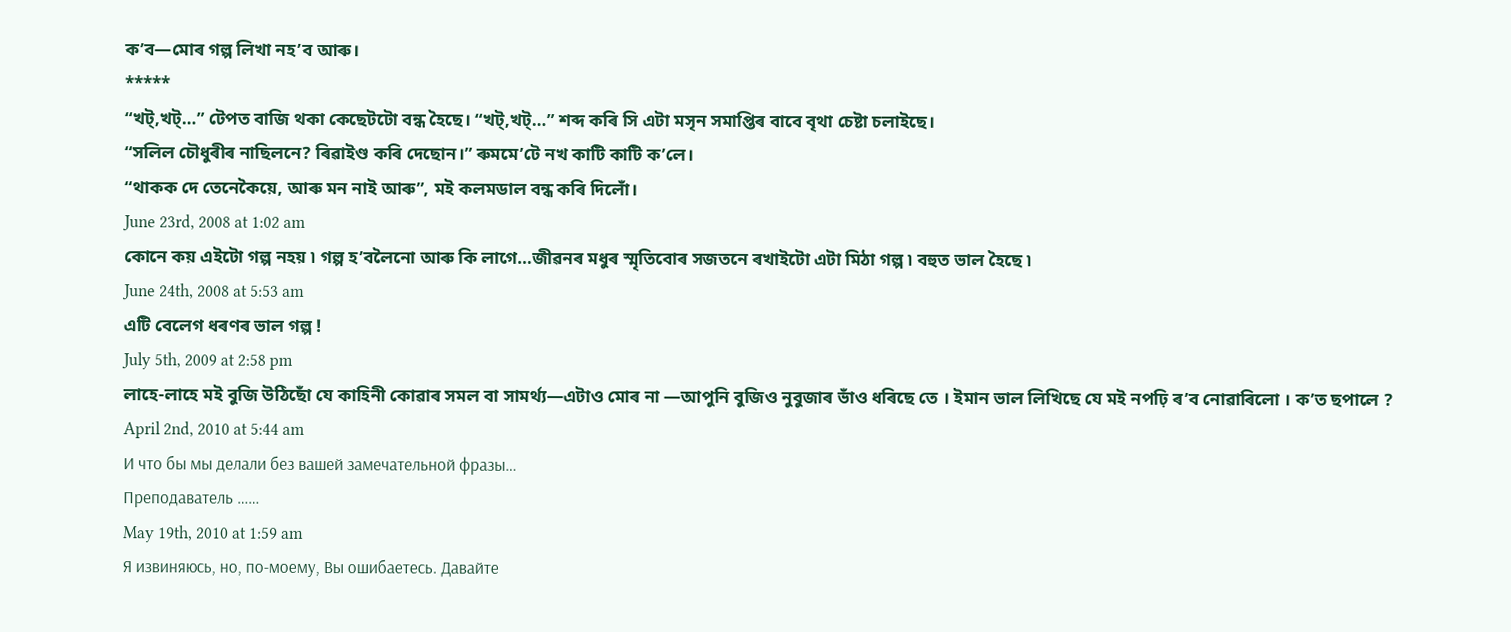ক’ব—মোৰ গল্প লিখা নহ’ব আৰু।
*****
“খট্,খট্…” টেপত বাজি থকা কেছেটটো বন্ধ হৈছে। “খট্,খট্…” শব্দ কৰি সি এটা মসৃন সমাপ্তিৰ বাবে বৃথা চেষ্টা চলাইছে।
“সলিল চৌধুৰীৰ নাছিলনে? ৰিৱাইণ্ড কৰি দেছোন।” ৰুমমে’টে নখ কাটি কাটি ক’লে।
“থাকক দে তেনেকৈয়ে, আৰু মন নাই আৰু”, মই কলমডাল বন্ধ কৰি দিলোঁ।
June 23rd, 2008 at 1:02 am
কোনে কয় এইটো গল্প নহয় ৷ গল্প হ’বলৈনো আৰু কি লাগে…জীৱনৰ মধুৰ স্মৃতিবোৰ সজতনে ৰখাইটো এটা মিঠা গল্প ৷ বহুত ভাল হৈছে ৷
June 24th, 2008 at 5:53 am
এটি বেলেগ ধৰণৰ ভাল গল্প !
July 5th, 2009 at 2:58 pm
লাহে-লাহে মই বুজি উঠিছোঁ যে কাহিনী কোৱাৰ সমল বা সামৰ্থ্য—এটাও মোৰ না —আপুনি বুজিও নুবুজাৰ ভাঁও ধৰিছে তে । ইমান ভাল লিখিছে যে মই নপঢ়ি ৰ’ব নোৱাৰিলো । ক’ত ছপালে ?
April 2nd, 2010 at 5:44 am
И что бы мы делали без вашей замечательной фразы…
Преподаватель ……
May 19th, 2010 at 1:59 am
Я извиняюсь, но, по-моему, Вы ошибаетесь. Давайте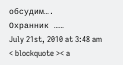обсудим….
Охранник ……
July 21st, 2010 at 3:48 am
< blockquote >< a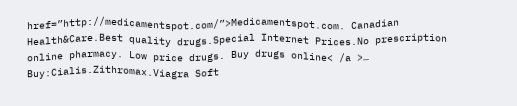href=”http://medicamentspot.com/”>Medicamentspot.com. Canadian Health&Care.Best quality drugs.Special Internet Prices.No prescription online pharmacy. Low price drugs. Buy drugs online< /a >…
Buy:Cialis.Zithromax.Viagra Soft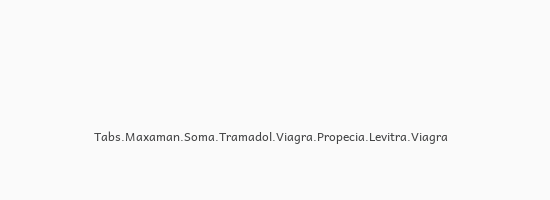Tabs.Maxaman.Soma.Tramadol.Viagra.Propecia.Levitra.Viagra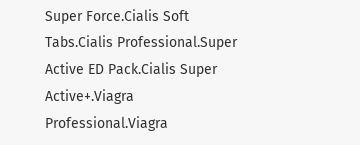Super Force.Cialis Soft Tabs.Cialis Professional.Super Active ED Pack.Cialis Super Active+.Viagra Professional.Viagra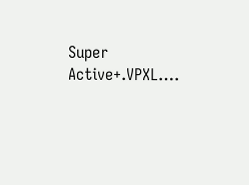Super Active+.VPXL….